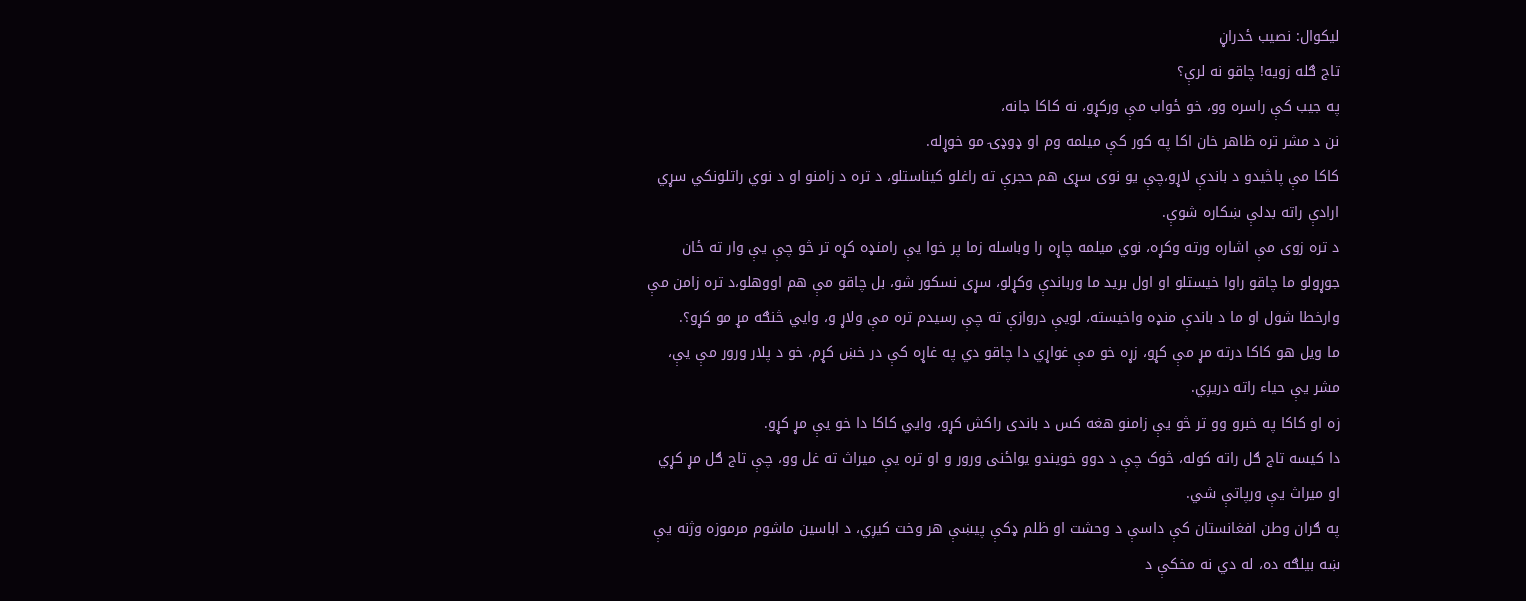لیکوال: نصیب ځدراڼ
تاج ګله زویه! چاقو نه لرې؟
په جیب کې راسره وو، خو ځواب مې ورکړو، نه کاکا جانه،
نن د مشر تره ظاهر خان اکا په کور کې میلمه وم او ډوډۍ مو خوړله.
کاکا مې پاڅیدو د باندې لاړو،چې یو نوی سړی هم حجرې ته راغلو کیناستلو، د تره د زامنو او د نوي راتلونکي سړي ارادې راته بدلې ښکاره شوې.
د تره زوی مې اشاره ورته وکړه، نوي میلمه چاړه را وباسله زما پر خوا یې رامنډه کړه تر څو چې یې وار ته ځان جوړولو ما چاقو راوا خیستلو او اول برید ما ورباندې وکړلو، سړی نسکور شو، بل چاقو مې هم اووهلو،د تره زامن مې وارخطا شول او ما د باندې منډه واخیسته، لویې دروازې ته چې رسیدم تره مې ولاړ و، وایي څنګه مړ مو کړو؟.
ما ویل هو کاکا درته مړ مې کړو، زړه خو مې غواړي دا چاقو دي په غاړه کې در خښ کړم، خو د پلار ورور مې یې، مشر یې حیاء راته دریږي.
زه او کاکا په خبرو وو تر څو یې زامنو هغه کس د باندی راکش کړو، وایي کاکا دا خو یې مړ کړو.
دا کیسه تاج ګل راته کوله، څوک چې د دوو خویندو یواځنی ورور و او تره یې میراث ته غل وو، چې تاج ګل مړ کړي او میراث یې ورپاتې شي.
په ګران وطن افغانستان کې داسې د وحشت او ظلم ډکې پیښې هر وخت کیږي، د اباسین ماشوم مرموزه وژنه یې ښه بیلګه ده، له دي نه مخکې د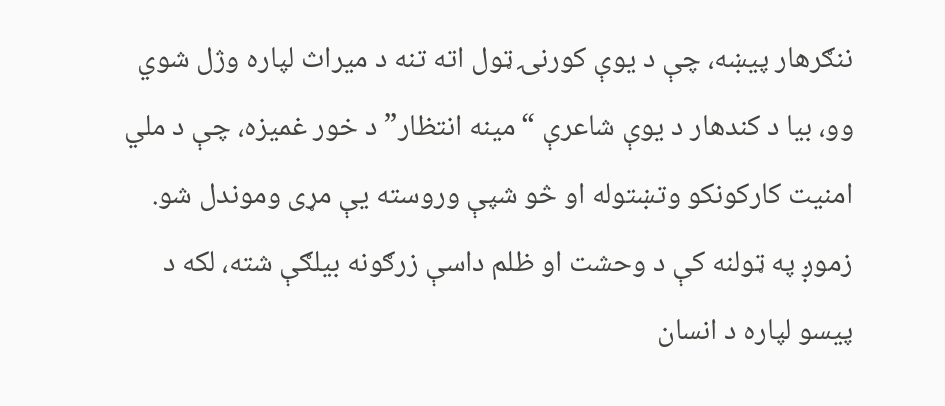ننګرهار پیښه، چې د یوې کورنۍ ټول اته تنه د میراث لپاره وژل شوي وو، بیا د کندهار د یوې شاعرې “مینه انتظار” د خور غمیزه، چې د ملي امنیت کارکونکو وتښتوله او څو شپې وروسته یې مړی وموندل شو.
زموږ په ټولنه کې د وحشت او ظلم داسې زرګونه بیلګې شته، لکه د پیسو لپاره د انسان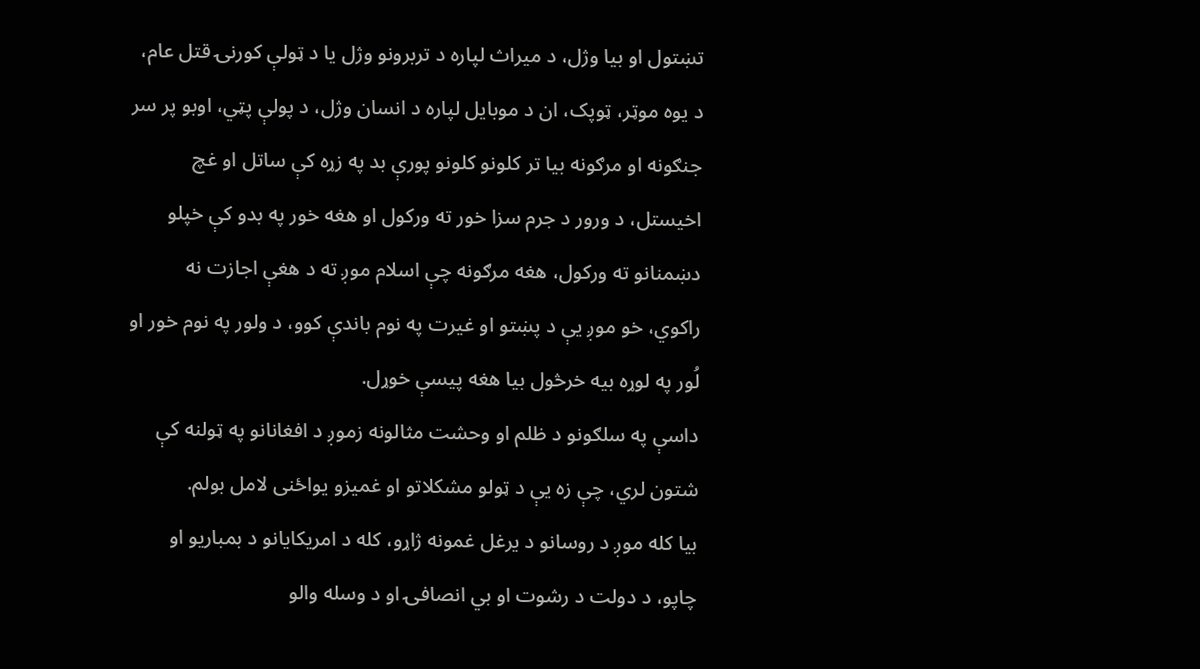تښتول او بیا وژل، د میراث لپاره د تربرونو وژل یا د ټولې کورنۍ قتل عام، د یوه موټر، ټوپک، ان د موبایل لپاره د انسان وژل، د پولې پټي، اوبو پر سر جنګونه او مرګونه بیا تر کلونو کلونو پورې بد په زړه کې ساتل او غچ اخیستل، د ورور د جرم سزا خور ته ورکول او هغه خور په بدو کې خپلو دښمنانو ته ورکول، هغه مرګونه چې اسلام موږ ته د هغې اجازت نه راکوي، خو موږ یې د پښتو او غیرت په نوم باندې کوو، د ولور په نوم خور او لُور په لوړه بیه خرڅول بیا هغه پیسې خوړل.
داسې په سلګونو د ظلم او وحشت مثالونه زموږ د افغانانو په ټولنه کې شتون لري، چې زه یې د ټولو مشکلاتو او غمیزو یواځنی لامل بولم.
بیا کله موږ د روسانو د یرغل غمونه ژاړو، کله د امریکایانو د بمباریو او چاپو، د دولت د رشوت او بي انصافۍ او د وسله والو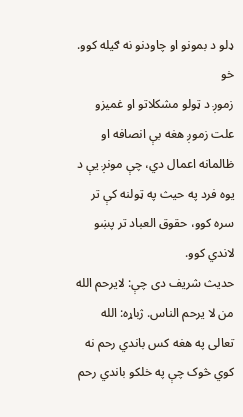ډلو د بمونو او چاودنو نه ګیله کوو.
خو
زموږ د ټولو مشکلاتو او غمیزو علت زموږ هغه بې انصافه او ظالمانه اعمال دي، چې مونږ یې د یوه فرد په حیث په ټولنه کې تر سره کوو، حقوق العباد تر پښو لاندي کوو.
حدیث شریف دی چې: لایرحم الله من لا یرحم الناس. ژباړه: الله تعالی په هغه کس باندي رحم نه کوي څوک چې په خلکو باندي رحم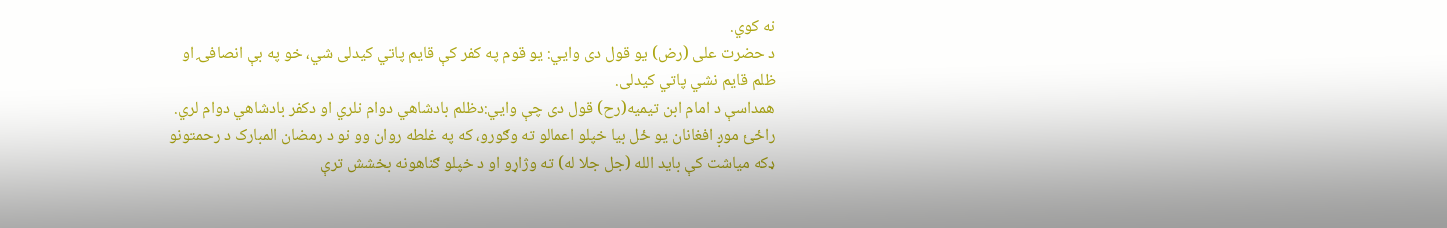نه کوي.
د حضرت علی (رض) یو قول دی وایي: یو قوم په کفر کې قایم پاتي کیدلی شي، خو په بې انصافۍ او ظلم قایم نشي پاتي کیدلی.
همداسې د امام ابن تیمیه(رح) قول دی چې وايي:دظلم بادشاهي دوام نلري او دکفر بادشاهي دوام لري.
راځئ موږ افغانان یو ځل بیا خپلو اعمالو ته وګورو، که په غلطه روان وو نو د رمضان المبارک د رحمتونو ډکه میاشت کې باید الله (جل جلا له) ته وژاړو او د خپلو ګناهونه بخشش ترې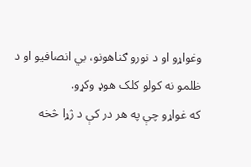وغواړو او د نورو ګناهونو، بي انصافیو او د ظلمو نه کولو کلک هوډ وکړو.
که غواړو چې په هر در کې د ژړا څخه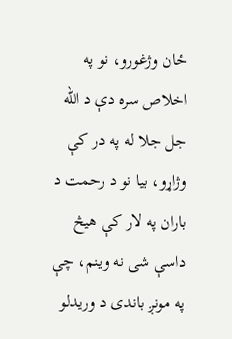ځان وژغورو، نو په اخلاص سره دې د الله جل جلا له په در کې وژاړو، بیا نو د رحمت د باران په لار کې هیڅ داسې شی نه وینم، چې په مونږ باندی د وریدلو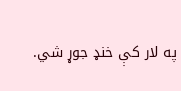په لار کې خنډ جوړ شي.